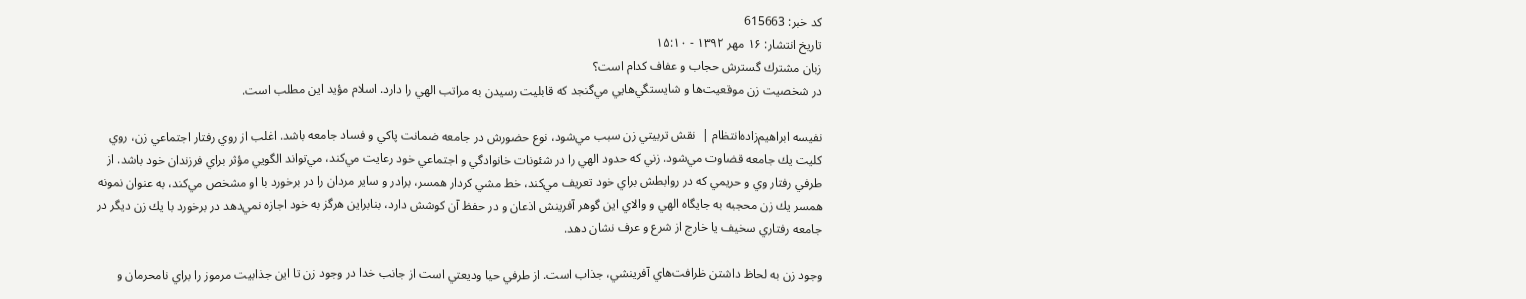کد خبر: 615663
تاریخ انتشار: ۱۶ مهر ۱۳۹۲ - ۱۵:۱۰
زبان مشترك گسترش حجاب و عفاف كدام است؟
در شخصيت زن موقعيت‌ها و شايستگي‌هايي مي‌گنجد كه قابليت رسيدن به مراتب الهي را دارد. اسلام مؤيد اين مطلب است.

نفيسه ابراهيم‌زاده‌انتظام |  نقش تربيتي زن سبب مي‌شود، نوع حضورش در جامعه ضمانت پاكي و فساد جامعه باشد. اغلب از روي رفتار اجتماعي زن، روي كليت يك جامعه قضاوت مي‌شود. زني كه حدود الهي را در شئونات خانوادگي و اجتماعي خود رعايت مي‌كند، مي‌تواند الگويي مؤثر براي فرزندان خود باشد. از طرفي رفتار وي و حريمي كه در روابطش براي خود تعريف مي‌كند، خط مشي كردار همسر، برادر و ساير مردان را در برخورد با او مشخص مي‌كند، به عنوان نمونه همسر يك زن محجبه به جايگاه الهي و والاي اين گوهر آفرينش اذعان و در حفظ آن كوشش دارد، بنابراين هرگز به خود اجازه نمي‌دهد در برخورد با يك زن ديگر در جامعه رفتاري سخيف يا خارج از شرع و عرف نشان دهد.

وجود زن به لحاظ داشتن ظرافت‌هاي آفرينشي، جذاب است. از طرفي حيا وديعتي است از جانب خدا در وجود زن تا اين جذابيت مرموز را براي نامحرمان و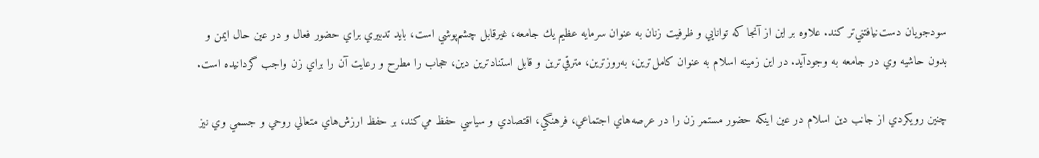سودجويان دست‌نيافتني‌تر كند. علاوه بر اين از آنجا كه توانايي و ظرفيت زنان به عنوان سرمايه عظيم يك جامعه، غيرقابل چشم‌پوشي است، بايد تدبيري براي حضور فعال و در عين حال ايمن و بدون حاشيه وي در جامعه به وجودآيد. در اين زمينه اسلام به عنوان كامل‌ترين، ‌به‌روزترين، مترقي‌ترين و قابل استنادترين دين، حجاب را مطرح و رعايت آن را براي زن واجب گردانيده است.

چنين رويكردي از جانب دين اسلام در عين اينكه حضور مستمر زن را در عرصه‌هاي اجتماعي، فرهنگي، اقتصادي و سياسي حفظ مي‌كند، بر حفظ ارزش‌هاي متعالي روحي و جسمي وي نيز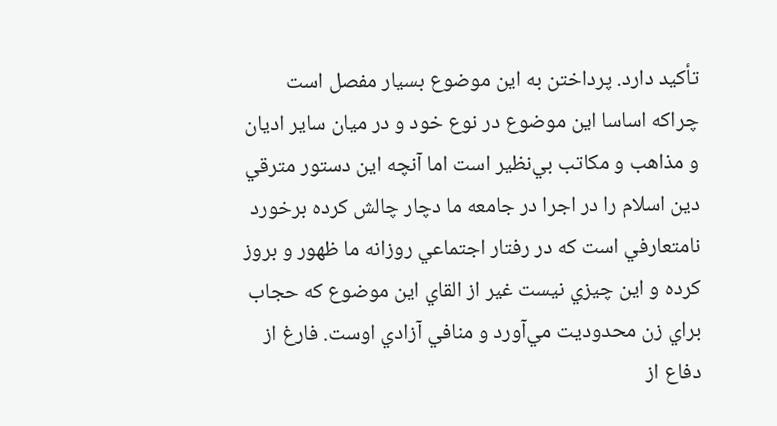تأكيد دارد. پرداختن به اين موضوع بسيار مفصل است چراكه اساسا اين موضوع در نوع خود و در ميان ساير اديان و مذاهب و مكاتب بي‌نظير است اما آنچه اين دستور مترقي دين اسلام را در اجرا در جامعه ما دچار چالش كرده برخورد نامتعارفي است كه در رفتار اجتماعي روزانه ما ظهور و بروز كرده و اين چيزي نيست غير از القاي اين موضوع كه حجاب براي زن محدوديت مي‌آورد و منافي آزادي اوست. فارغ از دفاع از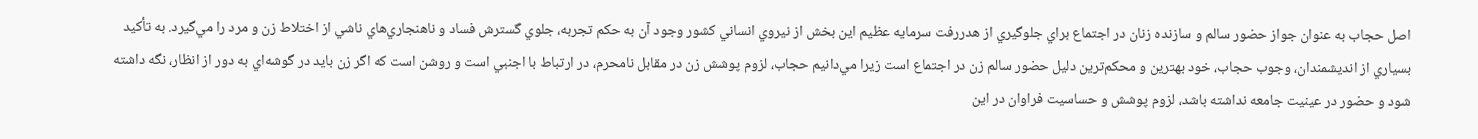اصل حجاب به عنوان جواز حضور سالم و سازنده زنان در اجتماع براي جلوگيري از هدر‌رفت سرمايه عظيم اين بخش از نيروي انساني كشور وجود آن به حكم تجربه، جلوي گسترش فساد و ناهنجاري‌هاي ناشي از اختلاط زن و مرد را مي‌گيرد. به تأكيد بسياري از انديشمندان، وجوب حجاب، خود بهترين و محكم‌ترين دليل حضور سالم زن در اجتماع است زيرا مي‌دانيم حجاب، لزوم پوشش زن در مقابل نامحرم، در ارتباط با اجنبي است و روشن است كه اگر زن بايد در گوشه‌اي به دور از انظار، نگه داشته شود و حضور در عينيت جامعه نداشته باشد، لزوم پوشش و حساسيت فراوان در اين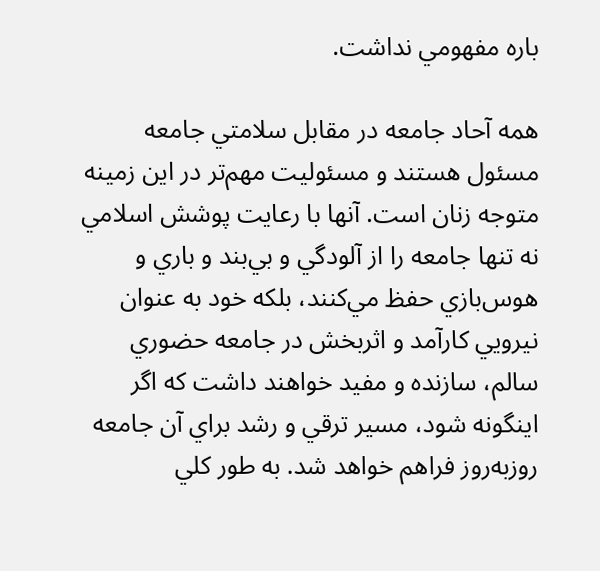باره مفهومي نداشت.

همه آحاد جامعه در مقابل سلامتي جامعه مسئول هستند و مسئوليت مهم‌تر در اين زمينه متوجه زنان است. آنها با رعايت پوشش اسلامي نه تنها جامعه را از آلودگي و بي‌بند و باري و هوس‌بازي حفظ مي‌كنند، بلكه خود به عنوان نيرويي كارآمد و اثربخش در جامعه حضوري سالم، سازنده و مفيد خواهند داشت كه اگر اينگونه شود، مسير ترقي و رشد براي آن جامعه روزبه‌روز فراهم خواهد شد. به طور كلي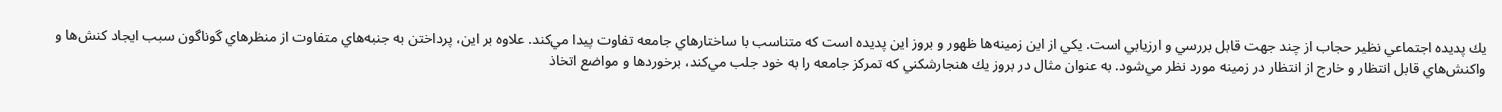يك پديده اجتماعي نظير حجاب از چند جهت قابل بررسي و ارزيابي است. يكي از اين زمينه‌ها ظهور و بروز اين پديده است كه متناسب با ساختارهاي جامعه تفاوت پيدا مي‌كند. علاوه بر اين، پرداختن به جنبه‌هاي متفاوت از منظرهاي گوناگون سبب ايجاد كنش‌ها و واكنش‌هاي قابل انتظار و خارج از انتظار در زمينه مورد نظر مي‌شود. به عنوان مثال در بروز يك هنجارشكني كه تمركز جامعه را به خود جلب مي‌كند، برخورد‌ها و مواضع اتخاذ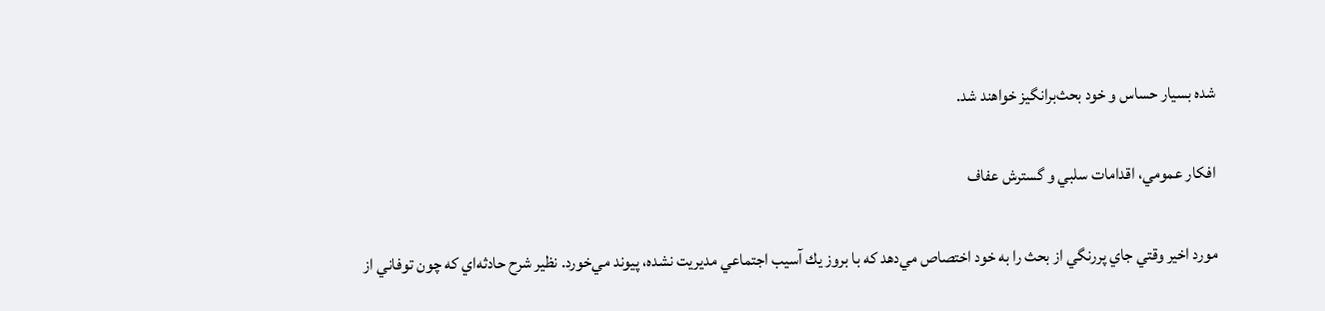شده بسيار حساس و خود بحث‌برانگيز خواهند شد.

افكار عمومي، اقدامات سلبي و گسترش عفاف

مورد اخير وقتي جاي پررنگي از بحث را به خود اختصاص مي‌دهد كه با بروز يك آسيب اجتماعي مديريت نشده، پيوند مي‌خورد. نظير شرح حادثه‌اي كه چون توفاني از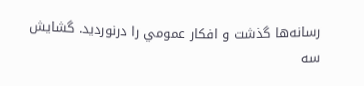رسانه‌ها گذشت و افكار عمومي را درنورديد. گشايش سه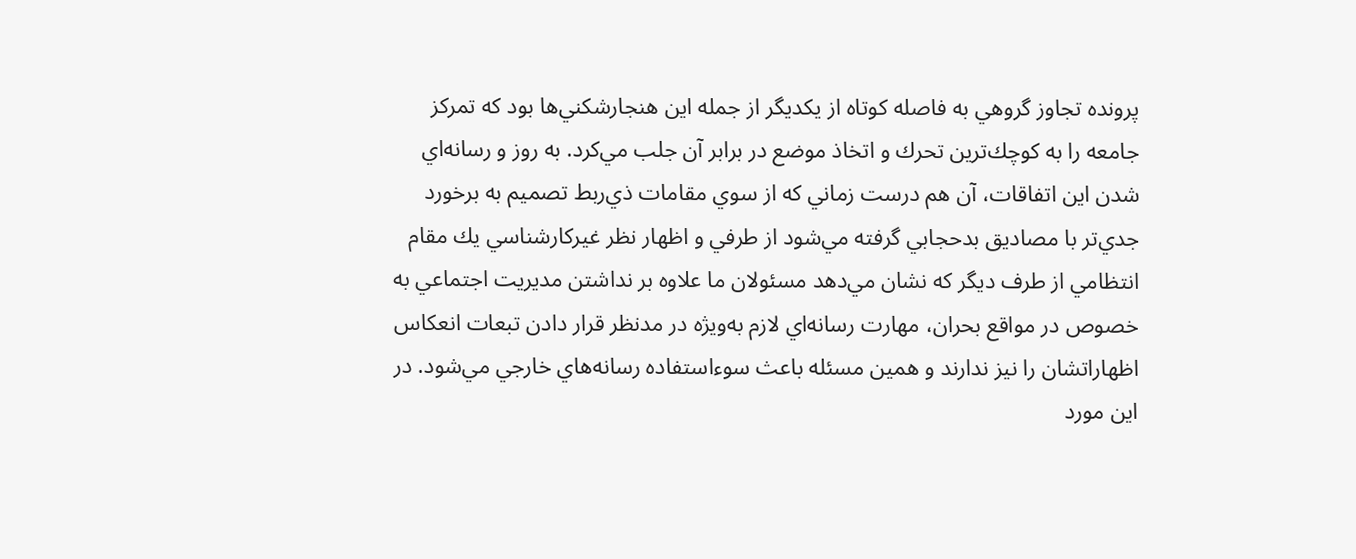پرونده تجاوز گروهي به فاصله كوتاه از يكديگر از جمله اين هنجارشكني‌ها بود كه تمركز جامعه را به كوچك‌ترين تحرك و اتخاذ موضع در برابر آن جلب مي‌كرد. به روز و رسانه‌اي شدن اين اتفاقات، آن هم درست زماني كه از سوي مقامات ذي‌ربط تصميم به برخورد جدي‌تر با مصاديق بدحجابي گرفته مي‌شود از طرفي و اظهار نظر غيركارشناسي يك مقام انتظامي از طرف ديگر كه نشان مي‌دهد مسئولان ما علاوه بر نداشتن مديريت اجتماعي به خصوص در مواقع بحران، مهارت رسانه‌اي لازم به‌ويژه در مدنظر قرار دادن تبعات انعكاس اظهاراتشان را نيز ندارند و همين مسئله باعث سوءاستفاده رسانه‌هاي خارجي مي‌شود. در اين مورد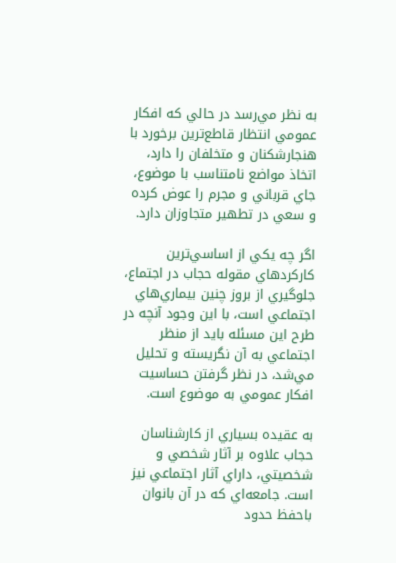به نظر مي‌رسد در حالي كه افكار عمومي انتظار قاطع‌ترين برخورد با هنجارشكنان و متخلفان را دارد، اتخاذ مواضع نامتناسب با موضوع، جاي قرباني و مجرم را عوض كرده و سعي در تطهير متجاوزان دارد.

اگر چه يكي از اساسي‌ترين كاركردهاي مقوله حجاب در اجتماع، جلوگيري از بروز چنين بيماري‌هاي اجتماعي است، با اين وجود آنچه در طرح اين مسئله بايد از منظر اجتماعي به آن نگريسته و تحليل مي‌شد، در نظر گرفتن حساسيت افكار عمومي به موضوع است.

به عقيده بسياري از كارشناسان حجاب علاوه بر آثار شخصي و شخصيتي، داراي آثار اجتماعي نيز است. جامعه‌اي كه در آن بانوان باحفظ حدود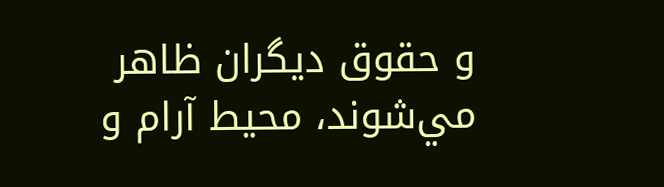و حقوق ديگران ظاهر مي‌شوند، محيط آرام و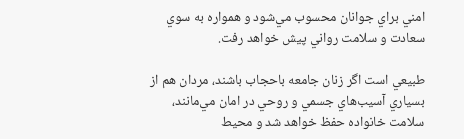امني براي جوانان محسوب مي‌شود و همواره به سوي سعادت و سلامت رواني پيش خواهد رفت.

طبيعي است اگر زنان جامعه باحجاب باشند، مردان هم از بسياري آسيب‌هاي جسمي و روحي در امان مي‌مانند، سلامت خانواده حفظ خواهد شد و محيط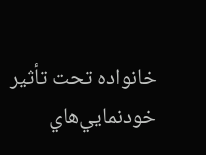خانواده تحت تأثير خودنمايي‌هاي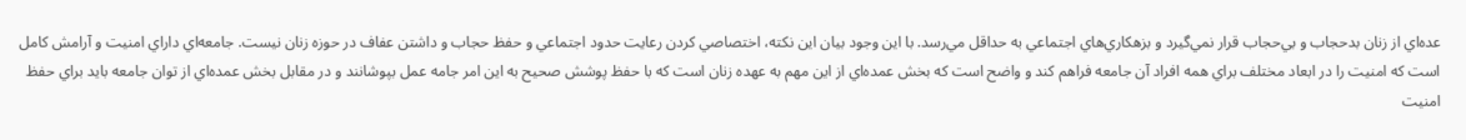عده‌اي از زنان بدحجاب و بي‌حجاب قرار نمي‌گيرد و بزهكاري‌هاي اجتماعي به حداقل مي‌رسد. با اين وجود بيان اين نكته، اختصاصي كردن رعايت حدود اجتماعي و حفظ حجاب و داشتن عفاف در حوزه زنان نيست. جامعه‌اي داراي امنيت و آرامش كامل است كه امنيت را در ابعاد مختلف براي همه افراد آن جامعه فراهم كند و واضح است كه بخش عمده‌اي از اين مهم به عهده زنان است كه با حفظ پوشش صحيح به اين امر جامه عمل بپوشانند و در مقابل بخش عمده‌اي از توان جامعه بايد براي حفظ امنيت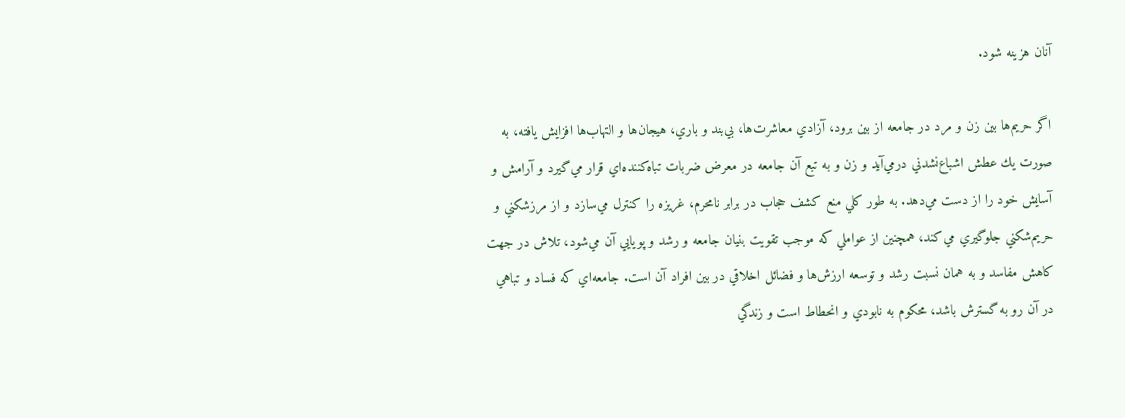آنان هزينه شود.

اگر حريم‌ها بين زن و مرد در جامعه از بين برود، آزادي معاشرت‌ها، بي‌بند و باري، هيجان‌ها و التهاب‌ها افزايش يافته، به صورت يك عطش اشباع‌نشدني درمي‌آيد و زن و به تبع آن جامعه در معرض ضربات تباه‌كننده‌اي قرار مي‌گيرد و آرامش و آسايش خود را از دست مي‌دهد. به طور كلي منع كشف حجاب در برابر نامحرم، غريزه را كنترل مي‌سازد و از مرزشكني و حريم‌شكني جلوگيري مي‌كند، همچنين از عواملي كه موجب تقويت بنيان جامعه و رشد و پويايي آن مي‌شود، تلاش در جهت كاهش مفاسد و به همان نسبت رشد و توسعه ارزش‌ها و فضائل اخلاقي در بين افراد آن است. جامعه‌اي كه فساد و تباهي در آن رو به گسترش باشد، محكوم به نابودي و انحطاط است و زندگي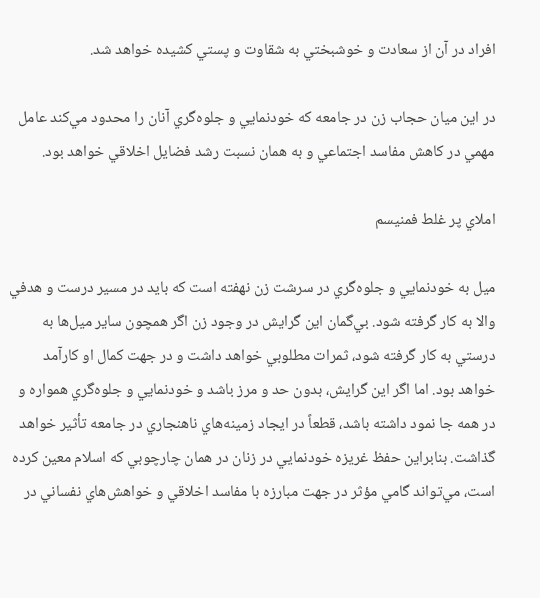افراد در آن از سعادت و خوشبختي به شقاوت و پستي كشيده خواهد شد.

در اين ميان حجاب زن در جامعه كه خودنمايي و جلوه‌گري آنان را محدود مي‌كند عامل مهمي در كاهش مفاسد اجتماعي و به همان نسبت رشد فضايل اخلاقي خواهد بود.

املاي پر غلط فمنيسم

ميل به خودنمايي و جلوه‌گري در سرشت زن نهفته است كه بايد در مسير درست و هدفي والا به كار گرفته شود. بي‌گمان اين گرايش در وجود زن اگر همچون ساير ميل‌ها به درستي به كار گرفته شود، ثمرات مطلوبي خواهد داشت و در جهت كمال او كارآمد خواهد بود. اما اگر اين گرايش، بدون حد و مرز باشد و خودنمايي و جلوه‌گري همواره و در همه جا نمود داشته باشد، قطعاً در ايجاد زمينه‌هاي ناهنجاري در جامعه تأثير خواهد گذاشت. بنابراين حفظ غريزه خودنمايي در زنان در همان چارچوبي كه اسلام معين كرده است، مي‌تواند گامي مؤثر در جهت مبارزه با مفاسد اخلاقي و خواهش‌هاي نفساني در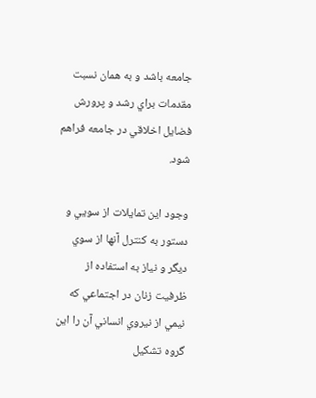جامعه باشد و به همان نسبت مقدمات براي رشد و پرورش فضايل اخلاقي در جامعه فراهم شود.

وجود اين تمايلات از سويي و دستور به كنترل آنها از سوي ديگر و نياز به استفاده از ظرفيت زنان در اجتماعي كه نيمي از نيروي انساني آن را اين گروه تشكيل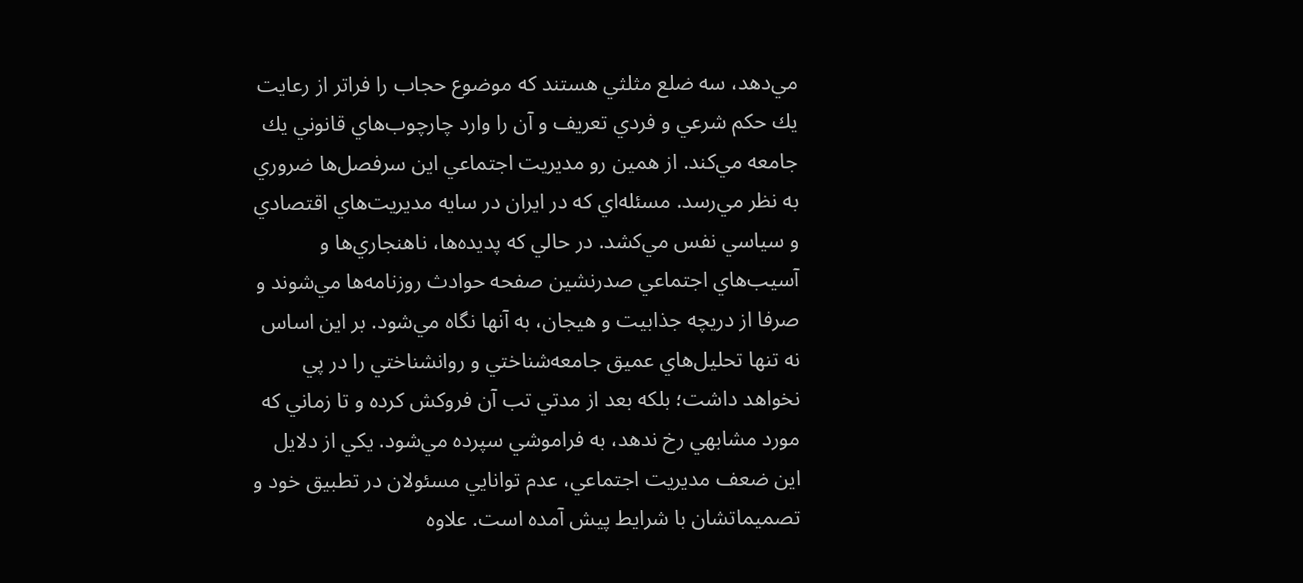مي‌دهد، سه ضلع مثلثي هستند كه موضوع حجاب را فراتر از رعايت يك حكم شرعي و فردي تعريف و آن را وارد چارچوب‌هاي قانوني يك جامعه مي‌كند. از همين رو مديريت اجتماعي اين سرفصل‌ها ضروري به نظر مي‌رسد. مسئله‌اي كه در ايران در سايه مديريت‌هاي اقتصادي و سياسي نفس مي‌كشد. در حالي كه پديده‌ها، ناهنجاري‌ها و آسيب‌هاي اجتماعي صدر‌نشين صفحه حوادث روزنامه‌ها مي‌شوند و صرفا از دريچه جذابيت و هيجان، به آنها نگاه مي‌شود. بر اين اساس نه تنها تحليل‌هاي عميق جامعه‌شناختي و روانشناختي را در پي نخواهد داشت؛ بلكه بعد از مدتي تب آن فروكش كرده و تا زماني كه مورد مشابهي رخ ندهد، به فراموشي سپرده مي‌شود. يكي از دلايل اين ضعف مديريت اجتماعي، عدم توانايي مسئولان در تطبيق خود و تصميماتشان با شرايط پيش آمده است. علاوه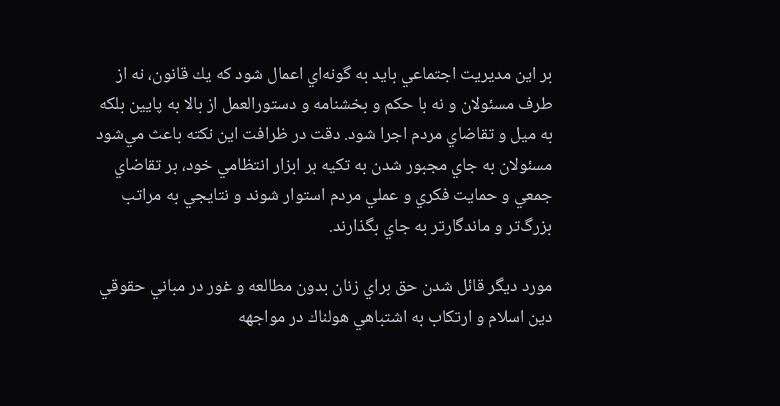بر اين مديريت اجتماعي بايد به گونه‌اي اعمال شود كه يك قانون، نه از طرف مسئولان و نه با حكم و بخشنامه و دستورالعمل از بالا به پايين بلكه به ميل و تقاضاي مردم اجرا شود. دقت در ظرافت اين نكته باعث مي‌شود مسئولان به جاي مجبور شدن به تكيه بر ابزار انتظامي خود، بر تقاضاي جمعي و حمايت فكري و عملي مردم استوار شوند و نتايجي به مراتب بزرگ‌تر و ماندگارتر به جاي بگذارند.

مورد ديگر قائل شدن حق براي زنان بدون مطالعه و غور در مباني حقوقي دين اسلام و ارتكاب به اشتباهي هولناك در مواجهه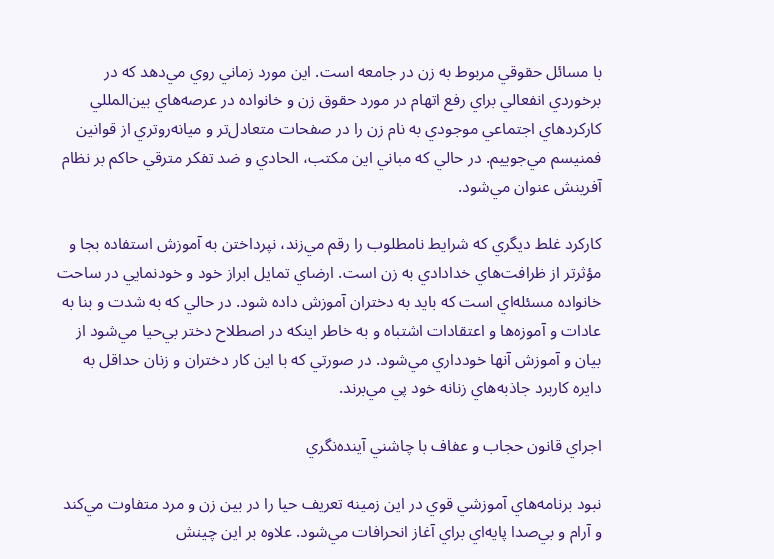با مسائل حقوقي مربوط به زن در جامعه است. اين مورد زماني روي مي‌دهد كه در برخوردي انفعالي براي رفع اتهام در مورد حقوق زن و خانواده در عرصه‌هاي بين‌المللي كاركردهاي اجتماعي موجودي به نام زن را در صفحات متعادل‌تر و ميانه‌روتري از قوانين فمنيسم مي‌جوييم. در حالي كه مباني اين مكتب، الحادي و ضد تفكر مترقي حاكم بر نظام آفرينش عنوان مي‌شود.

كاركرد غلط ديگري كه شرايط نامطلوب را رقم مي‌زند، نپرداختن به آموزش استفاده بجا و مؤثرتر از ظرافت‌هاي خدادادي به زن است. ارضاي تمايل ابراز خود و خودنمايي در ساحت خانواده مسئله‌اي است كه بايد به دختران آموزش داده شود. در حالي كه به شدت و بنا به عادات و آموزه‌ها و اعتقادات اشتباه و به خاطر اينكه در اصطلاح دختر بي‌حيا مي‌شود از بيان و آموزش آنها خودداري مي‌شود. در صورتي كه با اين كار دختران و زنان حداقل به دايره كاربرد جاذبه‌هاي زنانه خود پي مي‌برند.

اجراي قانون حجاب و عفاف با چاشني آينده‌نگري

نبود برنامه‌هاي آموزشي قوي در اين زمينه تعريف حيا را در بين زن و مرد متفاوت مي‌كند و آرام و بي‌صدا پايه‌اي براي آغاز انحرافات مي‌شود. علاوه بر اين چينش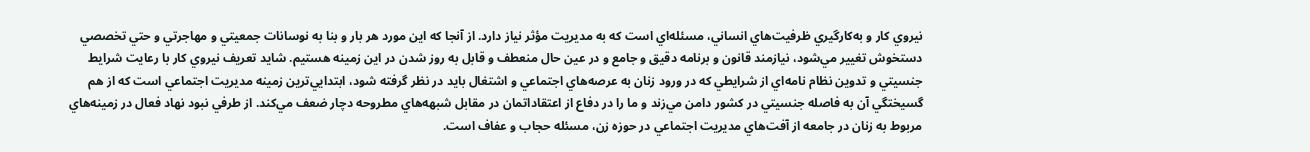نيروي كار و به‌كارگيري ظرفيت‌هاي انساني، مسئله‌اي است كه به مديريت مؤثر نياز دارد. از آنجا كه اين مورد هر بار و بنا به نوسانات جمعيتي و مهاجرتي و حتي تخصصي دستخوش تغيير مي‌شود، نيازمند قانون و برنامه دقيق و جامع و در عين حال منعطف و قابل به روز شدن در اين زمينه هستيم. شايد تعريف نيروي كار با رعايت شرايط جنسيتي و تدوين نظام نامه‌اي از شرايطي كه در ورود زنان به عرصه‌هاي اجتماعي و اشتغال بايد در نظر گرفته شود، ابتدايي‌ترين زمينه مديريت اجتماعي است كه از هم گسيختگي آن به فاصله جنسيتي در كشور دامن مي‌زند و ما را در دفاع از اعتقاداتمان در مقابل شبهه‌هاي مطروحه دچار ضعف مي‌كند. از طرفي نبود نهاد فعال در زمينه‌هاي مربوط به زنان در جامعه از آفت‌هاي مديريت اجتماعي در حوزه زن، مسئله حجاب و عفاف است.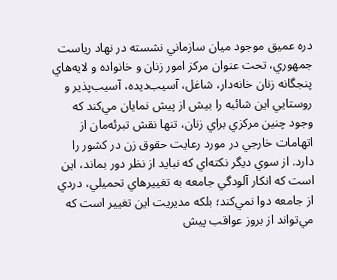دره عميق موجود ميان سازماني نشسته در نهاد رياست جمهوري، تحت عنوان مركز امور زنان و خانواده و لايه‌هاي پنجگانه زنان خانه‌دار، شاغل، آسيب‌ديده، آسيب‌پذير و روستايي اين شائبه را بيش از پيش نمايان مي‌كند كه وجود چنين مركزي براي زنان، تنها نقش تبرئه‌مان از اتهامات خارجي در مورد رعايت حقوق زن در كشور را دارد. از سوي ديگر نكته‌اي كه نبايد از نظر دور بماند، اين است كه انكار آلودگي جامعه به تغييرهاي تحميلي، دردي از جامعه دوا نمي‌كند؛ بلكه مديريت اين تغيير است كه مي‌تواند از بروز عواقب پيش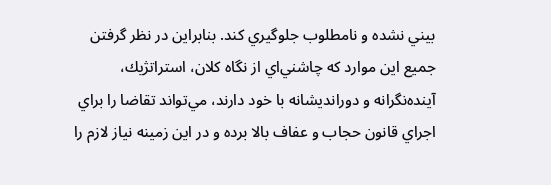بيني نشده و نامطلوب جلوگيري كند. بنابراين در نظر گرفتن جميع اين موارد كه چاشني‌اي از نگاه كلان، استراتژيك، آينده‌نگرانه و دورانديشانه با خود دارند، مي‌تواند تقاضا را براي اجراي قانون حجاب و عفاف بالا برده و در اين زمينه نياز لازم را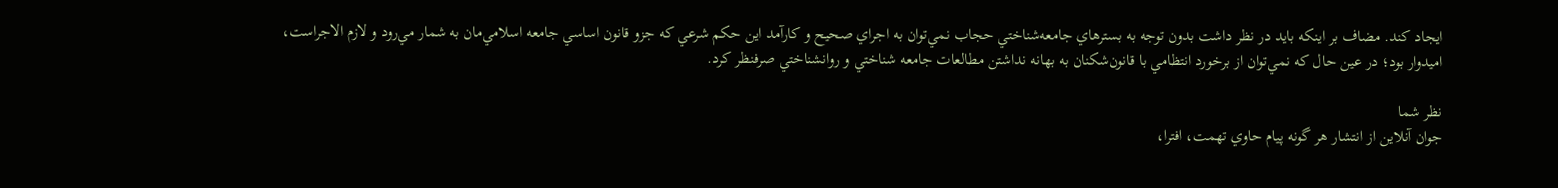ايجاد كند. مضاف بر اينكه بايد در نظر داشت بدون توجه به بسترهاي جامعه‌شناختي حجاب نمي‌توان به اجراي صحيح و كارآمد اين حكم شرعي كه جزو قانون اساسي جامعه اسلامي‌مان به شمار مي‌رود و لازم الاجراست، اميدوار بود؛ در عين حال كه نمي‌توان از برخورد انتظامي با قانون‌شكنان به بهانه نداشتن مطالعات جامعه شناختي و روانشناختي صرفنظر كرد.

نظر شما
جوان آنلاين از انتشار هر گونه پيام حاوي تهمت، افترا،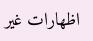اظهارات غير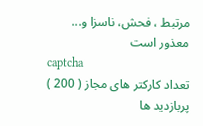مرتبط ، فحش، ناسزا و... معذور است
captcha
تعداد کارکتر های مجاز ( 200 )
پربازدید ها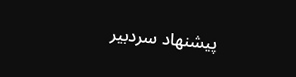پیشنهاد سردبیر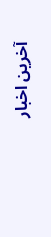آخرین اخبار